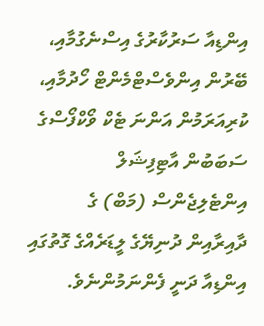އިންޑިއާ ސަރުކާރުގެ އިސްނެގުމާއި، ބޭރުން އިންވެސްޓްމެންޓް ހޯދުމާއި، ކުރިއަރަމުން އަންނަ ޓެކް ވޯކްފޯސްގެ ސަބަބުން އާޓިފިޝަލް އިންޓެލިޖެންސް (މަބް) ގެ ދާއިރާއިން ދުނިޔޭގެ ލީޑަރެއްގެ ގޮތުގައި އިންޑިއާ ދަނީ ފެންނަމުންނެވެ.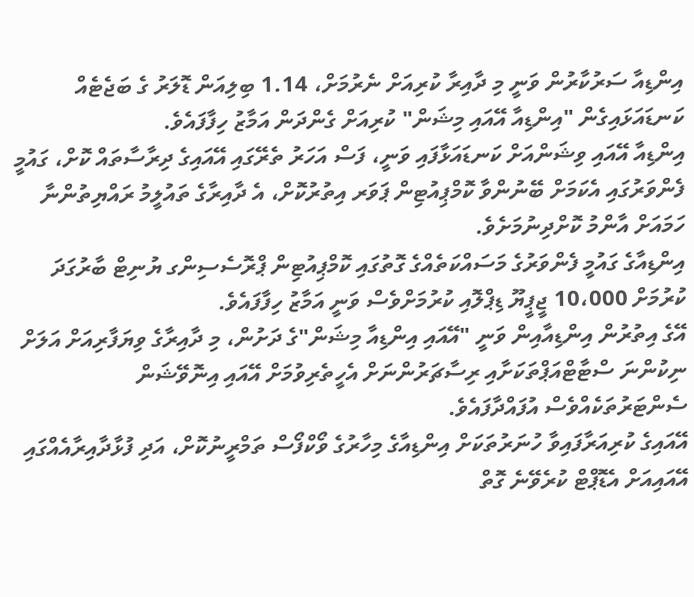އިންޑިއާ ސަރުކާރުން ވަނީ މި ދާއިރާ ކުރިއަށް ނެރުމަށް، 1.14 ބިލިއަން ޑޮލަރު ގެ ބަޖެޓެއް ކަނޑައަޅައިގެން "އިންޑިއާ އޭއައި މިޝަން" ކުރިއަށް ގެންދަން އަމާޒު ހިފާފައެވެ.
އިންޑިއާ އޭއައި ވިޝަންއަށް ކަނޑައަޅާފައި ވަނީ، ފަސް އަހަރު ތެރޭގައި އޭއައިގެ ދިރާސާތައް ކޮށް، ގައުމީ ފެންވަރުގައި އެކަމަށް ބޭނުންވާ ކޮމްޕިއުޓިން ޕަވަރ އިތުރުކޮށް، އެ ދާއިރާގެ ތައުލީމު ރައްޔިތުންނާ ހަމައަށް އާންމު ކޮށްދިނުމަށެވެ.
އިންޑިއާގެ ގައުމީ ފެންވަރުގެ މަސައްކަތެއްގެ ގޮތުގައި ކޮމްޕިއުޓިން ޕްރޮސެސިންގ ޔުނިޓް ބާރުގަދަ ކުރުމަށް 10،000 ޖީޕީޔޫ ޑިޕްލޮއި ކުރުމަށްވެސް ވަނީ އަމާޒު ހިފާފައެވެ.
އޭގެ އިތުރުން އިންޑިއާއިން ވަނީ "އޭއައި އިންޑިއާ މިޝަން"ގެ ދަށުން، މި ދާއިރާގެ ވިޔަފާރިއަށް އަލަށް ނިކުންނަ ސްޓާޓްއަޕްތަކަށާއި ރިސާޗަރުންނަށް އެހީތެރިވުމަށް އޭއައި އިނޮވޭޝަން ސެންޓަރުތަކެއްވެސް އުފައްދާފައެވެ.
އޭއައިގެ ކުރިއަރާފައިވާ ހުނަރުތަކަށް އިންޑިއާގެ މިހާރުގެ ވޯކްފޯސް ތަމްރީނުކޮށް، އަދި ފުޅާދާއިރާއެއްގައި އޭއައިއަށް އެޑޮޕްޓް ކުރެވޭނެ ގޮތް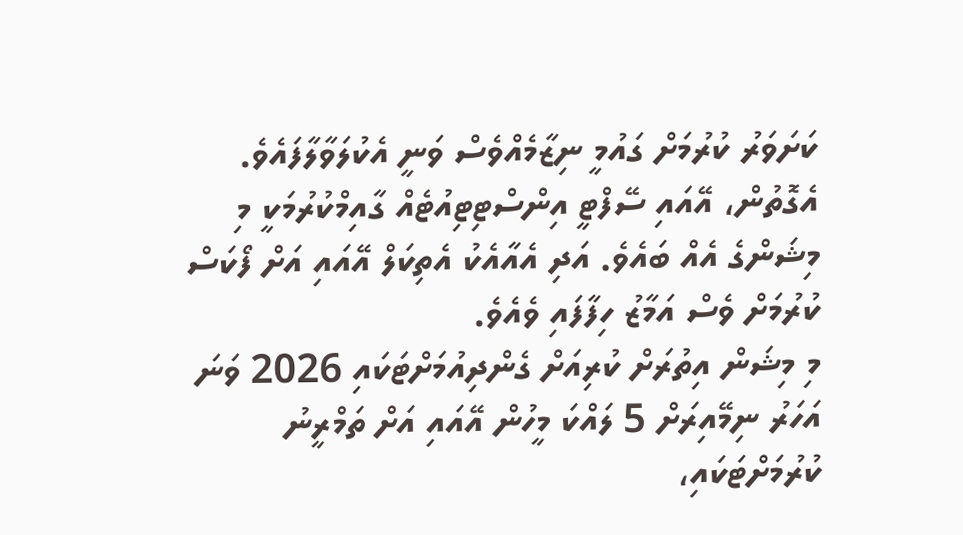ކަށަވަރު ކުރުމަށް ގައުމީ ނިޒާމެއްވެސް ވަނީ އެކުލަވާލާފައެވެ.
އެގޮތުން، އޭއައި ސޭފްޓީ އިންސްޓިޓިއުޓެއް ގާއިމްކުރުމަކީ މި މިޝަންގެ އެއް ބައެވެ. އަދި އެއާއެކު އެތިކަލް އޭއައި އަށް ފޯކަސް ކުރުމަށް ވެސް އަމާޒު ހިފާފައި ވެއެވެ.
މި މިޝަން އިތުރަށް ކުރިއަށް ގެންދިއުމަށްޓަކައި 2026 ވަނަ އަހަރު ނިމޭއިރަށް 5 ލައްކަ މީހުން އޭއައި އަށް ތަމްރީނު ކުރުމަށްޓަކައި،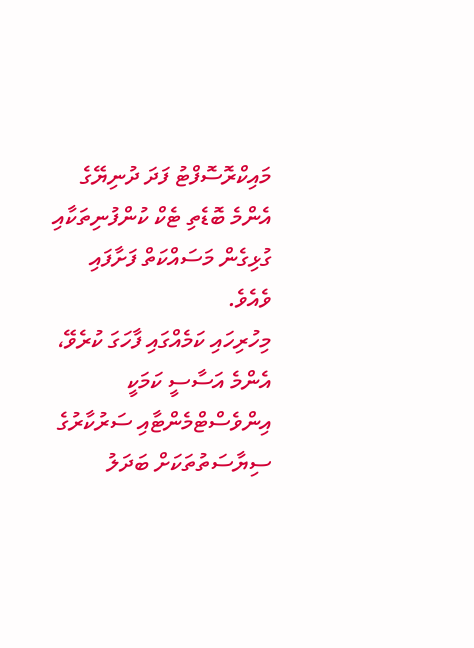މައިކްރޮސޮފްޓު ފަދަ ދުނިޔޭގެ އެންމެ ބޮޑެތި ޓެކް ކުންފުނިތަކާއި ގުޅިގެން މަސައްކަތް ފަށާފައި ވެއެވެ.
މިހުރިހައި ކަމެއްގައި ފާހަގަ ކުރެވޭ، އެންމެ އަސާސީ ކަމަކީ އިންވެސްޓްމެންޓާއި ސަރުކާރުގެ ސިޔާސަތުތަކަށް ބަދަލު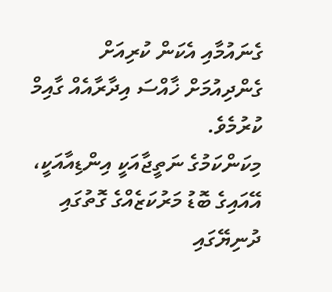ގެނައުމާއި އެކަން ކުރިއަށް ގެންދިއުމަށް ޚާއްސަ އިދާރާއެއް ގާއިމް ކުރުމެވެ.
މިކަންކަމުގެ ނަތީޖާއަކީ އިންޑިއާއަކީ، އޭއައިގެ ބޮޑު މަރުކަޒެއްގެ ގޮތުގައި ދުނިޔޭގައި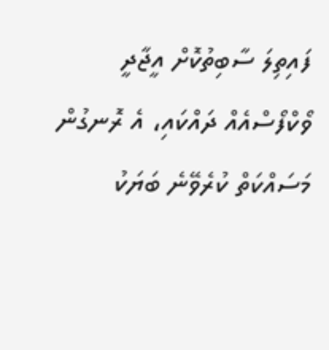ފައިތިލަ ސާބިތުކޮށް އީޖާދީ ވޯކްފޯސްއެއް ދައްކައި، އެ ރޮނގުން މަސައްކަތް ކުރެވޭނެ ބަޔަކު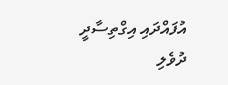އުފައްދައި އިގްތިސާދީ ދުވެލި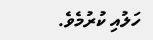ހަލުއި ކުރުމެވެ.